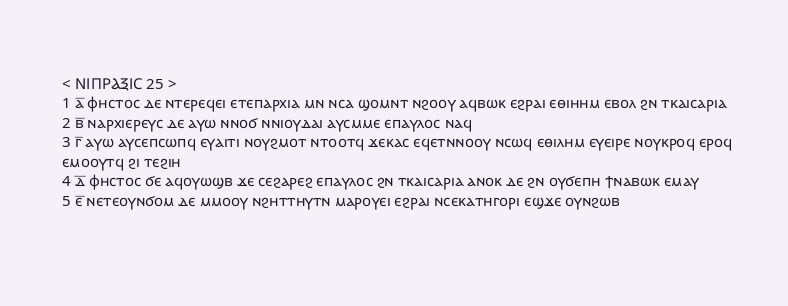< ⲚⲒⲠⲢⲀⲜⲒⲤ 25 >
1 ⲁ̅ ⲫⲏⲥⲧⲟⲥ ⲇⲉ ⲛⲧⲉⲣⲉϥⲉⲓ ⲉⲧⲉⲡⲁⲣⲭⲓⲁ ⲙⲛ ⲛⲥⲁ ϣⲟⲙⲛⲧ ⲛϩⲟⲟⲩ ⲁϥⲃⲱⲕ ⲉϩⲣⲁⲓ ⲉⲑⲓⲏⲏⲙ ⲉⲃⲟⲗ ϩⲛ ⲧⲕⲁⲓⲥⲁⲣⲓⲁ
2 ⲃ̅ ⲛⲁⲣⲭⲓⲉⲣⲉⲩⲥ ⲇⲉ ⲁⲩⲱ ⲛⲛⲟϭ ⲛⲛⲓⲟⲩⲇⲁⲓ ⲁⲩⲥⲙⲙⲉ ⲉⲡⲁⲩⲗⲟⲥ ⲛⲁϥ
3 ⲅ̅ ⲁⲩⲱ ⲁⲩⲥⲉⲡⲥⲱⲡϥ ⲉⲩⲁⲓⲧⲓ ⲛⲟⲩϩⲙⲟⲧ ⲛⲧⲟⲟⲧϥ ϫⲉⲕⲁⲥ ⲉϥⲉⲧⲛⲛⲟⲟⲩ ⲛⲥⲱϥ ⲉⲑⲓⲗⲏⲙ ⲉⲩⲉⲓⲣⲉ ⲛⲟⲩⲕⲣⲟϥ ⲉⲣⲟϥ ⲉⲙⲟⲟⲩⲧϥ ϩⲓ ⲧⲉϩⲓⲏ
4 ⲇ̅ ⲫⲏⲥⲧⲟⲥ ϭⲉ ⲁϥⲟⲩⲱϣⲃ ϫⲉ ⲥⲉϩⲁⲣⲉϩ ⲉⲡⲁⲩⲗⲟⲥ ϩⲛ ⲧⲕⲁⲓⲥⲁⲣⲓⲁ ⲁⲛⲟⲕ ⲇⲉ ϩⲛ ⲟⲩϭⲉⲡⲏ ϯⲛⲁⲃⲱⲕ ⲉⲙⲁⲩ
5 ⲉ̅ ⲛⲉⲧⲉⲟⲩⲛϭⲟⲙ ⲇⲉ ⲙⲙⲟⲟⲩ ⲛϩⲏⲧⲧⲏⲩⲧⲛ ⲙⲁⲣⲟⲩⲉⲓ ⲉϩⲣⲁⲓ ⲛⲥⲉⲕⲁⲧⲏⲅⲟⲣⲓ ⲉϣϫⲉ ⲟⲩⲛϩⲱⲃ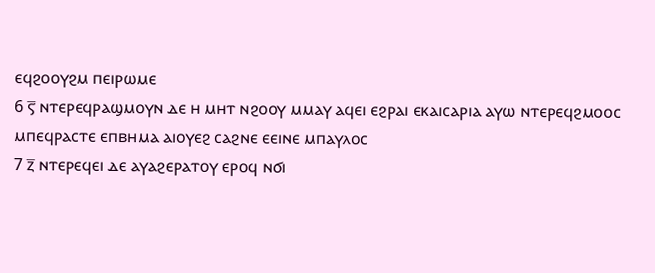ⲉϥϩⲟⲟⲩϩⲙ ⲡⲉⲓⲣⲱⲙⲉ
6 ⲋ̅ ⲛⲧⲉⲣⲉϥⲣⲁϣⲙⲟⲩⲛ ⲇⲉ ⲏ ⲙⲏⲧ ⲛϩⲟⲟⲩ ⲙⲙⲁⲩ ⲁϥⲉⲓ ⲉϩⲣⲁⲓ ⲉⲕⲁⲓⲥⲁⲣⲓⲁ ⲁⲩⲱ ⲛⲧⲉⲣⲉϥϩⲙⲟⲟⲥ ⲙⲡⲉϥⲣⲁⲥⲧⲉ ⲉⲡⲃⲏⲙⲁ ⲁⲓⲟⲩⲉϩ ⲥⲁϩⲛⲉ ⲉⲉⲓⲛⲉ ⲙⲡⲁⲩⲗⲟⲥ
7 ⲍ̅ ⲛⲧⲉⲣⲉϥⲉⲓ ⲇⲉ ⲁⲩⲁϩⲉⲣⲁⲧⲟⲩ ⲉⲣⲟϥ ⲛϭⲓ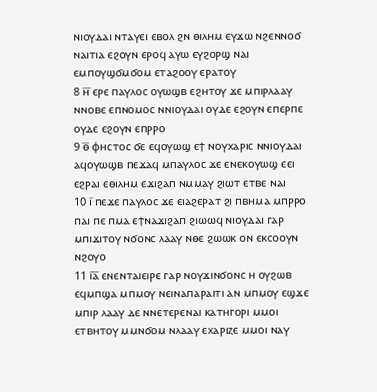ⲛⲓⲟⲩⲇⲁⲓ ⲛⲧⲁⲩⲉⲓ ⲉⲃⲟⲗ ϩⲛ ⲑⲓⲗⲏⲙ ⲉⲩϫⲱ ⲛϩⲉⲛⲛⲟϭ ⲛⲁⲓⲧⲓⲁ ⲉϩⲟⲩⲛ ⲉⲣⲟϥ ⲁⲩⲱ ⲉⲩϩⲟⲣϣ ⲛⲁⲓ ⲉⲙⲡⲟⲩϣϭⲙϭⲟⲙ ⲉⲧⲁϩⲟⲟⲩ ⲉⲣⲁⲧⲟⲩ
8 ⲏ̅ ⲉⲣⲉ ⲡⲁⲩⲗⲟⲥ ⲟⲩⲱϣⲃ ⲉϩⲏⲧⲟⲩ ϫⲉ ⲙⲡⲓⲣⲗⲁⲁⲩ ⲛⲛⲟⲃⲉ ⲉⲡⲛⲟⲙⲟⲥ ⲛⲛⲓⲟⲩⲇⲁⲓ ⲟⲩⲇⲉ ⲉϩⲟⲩⲛ ⲉⲡⲉⲣⲡⲉ ⲟⲩⲇⲉ ⲉϩⲟⲩⲛ ⲉⲡⲣⲣⲟ
9 ⲑ̅ ⲫⲏⲥⲧⲟⲥ ϭⲉ ⲉϥⲟⲩⲱϣ ⲉϯ ⲛⲟⲩⲭⲁⲣⲓⲥ ⲛⲛⲓⲟⲩⲇⲁⲓ ⲁϥⲟⲩⲱϣⲃ ⲡⲉϫⲁϥ ⲙⲡⲁⲩⲗⲟⲥ ϫⲉ ⲉⲛⲉⲕⲟⲩⲱϣ ⲉⲉⲓ ⲉϩⲣⲁⲓ ⲉⲑⲓⲗⲏⲙ ⲉϫⲓϩⲁⲡ ⲛⲙⲙⲁⲩ ϩⲓⲱⲧ ⲉⲧⲃⲉ ⲛⲁⲓ
10 ⲓ̅ ⲡⲉϫⲉ ⲡⲁⲩⲗⲟⲥ ϫⲉ ⲉⲓⲁϩⲉⲣⲁⲧ ϩⲓ ⲡⲃⲏⲙⲁ ⲙⲡⲣⲣⲟ ⲡⲁⲓ ⲡⲉ ⲡⲙⲁ ⲉϯⲛⲁϫⲓϩⲁⲡ ϩⲓⲱⲱϥ ⲛⲓⲟⲩⲇⲁⲓ ⲅⲁⲣ ⲙⲡⲓϫⲓⲧⲟⲩ ⲛϭⲟⲛⲥ ⲗⲁⲁⲩ ⲛⲑⲉ ϩⲱⲱⲕ ⲟⲛ ⲉⲕⲥⲟⲟⲩⲛ ⲛϩⲟⲩⲟ
11 ⲓ̅ⲁ̅ ⲉⲛⲉⲛⲧⲁⲓⲉⲓⲣⲉ ⲅⲁⲣ ⲛⲟⲩϫⲓⲛϭⲟⲛⲥ ⲏ ⲟⲩϩⲱⲃ ⲉϥⲙⲡϣⲁ ⲙⲡⲙⲟⲩ ⲛⲉⲓⲛⲁⲡⲁⲣⲁⲓⲧⲓ ⲁⲛ ⲙⲡⲙⲟⲩ ⲉϣϫⲉ ⲙⲡⲓⲣ ⲗⲁⲁⲩ ⲇⲉ ⲛⲛⲉⲧⲉⲣⲉⲛⲁⲓ ⲕⲁⲧⲏⲅⲟⲣⲓ ⲙⲙⲟⲓ ⲉⲧⲃⲏⲧⲟⲩ ⲙⲙⲛϭⲟⲙ ⲛⲗⲁⲁⲩ ⲉⲭⲁⲣⲓⲍⲉ ⲙⲙⲟⲓ ⲛⲁⲩ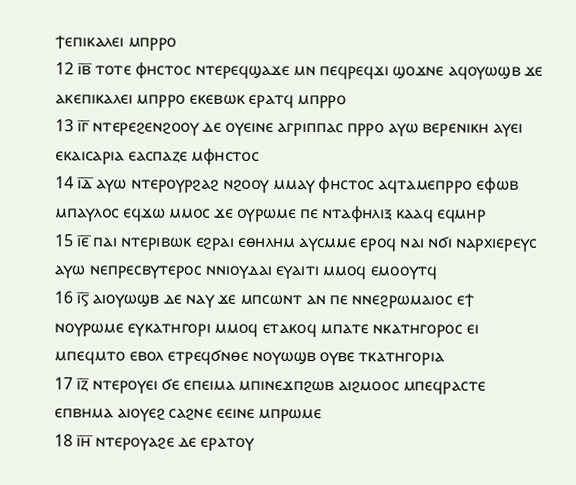ϯⲉⲡⲓⲕⲁⲗⲉⲓ ⲙⲡⲣⲣⲟ
12 ⲓ̅ⲃ̅ ⲧⲟⲧⲉ ⲫⲏⲥⲧⲟⲥ ⲛⲧⲉⲣⲉϥϣⲁϫⲉ ⲙⲛ ⲡⲉϥⲣⲉϥϫⲓ ϣⲟϫⲛⲉ ⲁϥⲟⲩⲱϣⲃ ϫⲉ ⲁⲕⲉⲡⲓⲕⲁⲗⲉⲓ ⲙⲡⲣⲣⲟ ⲉⲕⲉⲃⲱⲕ ⲉⲣⲁⲧϥ ⲙⲡⲣⲣⲟ
13 ⲓ̅ⲅ̅ ⲛⲧⲉⲣⲉϩⲉⲛϩⲟⲟⲩ ⲇⲉ ⲟⲩⲉⲓⲛⲉ ⲁⲅⲣⲓⲡⲡⲁⲥ ⲡⲣⲣⲟ ⲁⲩⲱ ⲃⲉⲣⲉⲛⲓⲕⲏ ⲁⲩⲉⲓ ⲉⲕⲁⲓⲥⲁⲣⲓⲁ ⲉⲁⲥⲡⲁⲍⲉ ⲙⲫⲏⲥⲧⲟⲥ
14 ⲓ̅ⲇ̅ ⲁⲩⲱ ⲛⲧⲉⲣⲟⲩⲣϩⲁϩ ⲛϩⲟⲟⲩ ⲙⲙⲁⲩ ⲫⲏⲥⲧⲟⲥ ⲁϥⲧⲁⲙⲉⲡⲣⲣⲟ ⲉⲫⲱⲃ ⲙⲡⲁⲩⲗⲟⲥ ⲉϥϫⲱ ⲙⲙⲟⲥ ϫⲉ ⲟⲩⲣⲱⲙⲉ ⲡⲉ ⲛⲧⲁⲫⲏⲗⲓⲝ ⲕⲁⲁϥ ⲉϥⲙⲏⲣ
15 ⲓ̅ⲉ̅ ⲡⲁⲓ ⲛⲧⲉⲣⲓⲃⲱⲕ ⲉϩⲣⲁⲓ ⲉⲑⲏⲗⲏⲙ ⲁⲩⲥⲙⲙⲉ ⲉⲣⲟϥ ⲛⲁⲓ ⲛϭⲓ ⲛⲁⲣⲭⲓⲉⲣⲉⲩⲥ ⲁⲩⲱ ⲛⲉⲡⲣⲉⲥⲃⲩⲧⲉⲣⲟⲥ ⲛⲛⲓⲟⲩⲇⲁⲓ ⲉⲩⲁⲓⲧⲓ ⲙⲙⲟϥ ⲉⲙⲟⲟⲩⲧϥ
16 ⲓ̅ⲋ̅ ⲁⲓⲟⲩⲱϣⲃ ⲇⲉ ⲛⲁⲩ ϫⲉ ⲙⲡⲥⲱⲛⲧ ⲁⲛ ⲡⲉ ⲛⲛⲉϩⲣⲱⲙⲁⲓⲟⲥ ⲉϯ ⲛⲟⲩⲣⲱⲙⲉ ⲉⲩⲕⲁⲧⲏⲅⲟⲣⲓ ⲙⲙⲟϥ ⲉⲧⲁⲕⲟϥ ⲙⲡⲁⲧⲉ ⲛⲕⲁⲧⲏⲅⲟⲣⲟⲥ ⲉⲓ ⲙⲡⲉϥⲙⲧⲟ ⲉⲃⲟⲗ ⲉⲧⲣⲉϥϭⲛⲑⲉ ⲛⲟⲩⲱϣⲃ ⲟⲩⲃⲉ ⲧⲕⲁⲧⲏⲅⲟⲣⲓⲁ
17 ⲓ̅ⲍ̅ ⲛⲧⲉⲣⲟⲩⲉⲓ ϭⲉ ⲉⲡⲉⲓⲙⲁ ⲙⲡⲓⲛⲉϫⲡϩⲱⲃ ⲁⲓϩⲙⲟⲟⲥ ⲙⲡⲉϥⲣⲁⲥⲧⲉ ⲉⲡⲃⲏⲙⲁ ⲁⲓⲟⲩⲉϩ ⲥⲁϩⲛⲉ ⲉⲉⲓⲛⲉ ⲙⲡⲣⲱⲙⲉ
18 ⲓ̅ⲏ̅ ⲛⲧⲉⲣⲟⲩⲁϩⲉ ⲇⲉ ⲉⲣⲁⲧⲟⲩ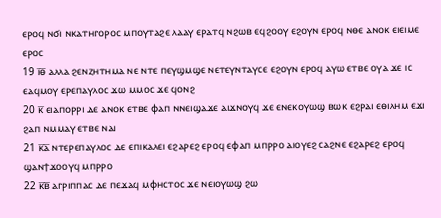ⲉⲣⲟϥ ⲛϭⲓ ⲛⲕⲁⲧⲏⲅⲟⲣⲟⲥ ⲙⲡⲟⲩⲧⲁϩⲉ ⲗⲁⲁⲩ ⲉⲣⲁⲧϥ ⲛϩⲱⲃ ⲉϥϩⲟⲟⲩ ⲉϩⲟⲩⲛ ⲉⲣⲟϥ ⲛⲑⲉ ⲁⲛⲟⲕ ⲉⲓⲉⲓⲙⲉ ⲉⲣⲟⲥ
19 ⲓ̅ⲑ̅ ⲁⲗⲗⲁ ϩⲉⲛⲍⲏⲧⲏⲙⲁ ⲛⲉ ⲛⲧⲉ ⲡⲉⲩϣⲙϣⲉ ⲛⲉⲧⲉⲩⲛⲧⲁⲩⲥⲉ ⲉϩⲟⲩⲛ ⲉⲣⲟϥ ⲁⲩⲱ ⲉⲧⲃⲉ ⲟⲩⲁ ϫⲉ ⲓⲥ ⲉⲁϥⲙⲟⲩ ⲉⲣⲉⲡⲁⲩⲗⲟⲥ ϫⲱ ⲙⲙⲟⲥ ϫⲉ ϥⲟⲛϩ
20 ⲕ̅ ⲉⲓⲁⲡⲟⲣⲣⲓ ⲇⲉ ⲁⲛⲟⲕ ⲉⲧⲃⲉ ⲫⲁⲡ ⲛⲛⲉⲓϣⲁϫⲉ ⲁⲓϫⲛⲟⲩϥ ϫⲉ ⲉⲛⲉⲕⲟⲩⲱϣ ⲃⲱⲕ ⲉϩⲣⲁⲓ ⲉⲑⲓⲗⲏⲙ ⲉϫⲓ ϩⲁⲡ ⲛⲙⲙⲁⲩ ⲉⲧⲃⲉ ⲛⲁⲓ
21 ⲕ̅ⲁ̅ ⲛⲧⲉⲣⲉⲡⲁⲩⲗⲟⲥ ⲇⲉ ⲉⲡⲓⲕⲁⲗⲉⲓ ⲉϩⲁⲣⲉϩ ⲉⲣⲟϥ ⲉⲫⲁⲡ ⲙⲡⲣⲣⲟ ⲁⲓⲟⲩⲉϩ ⲥⲁϩⲛⲉ ⲉϩⲁⲣⲉϩ ⲉⲣⲟϥ ϣⲁⲛϯϫⲟⲟⲩϥ ⲙⲡⲣⲣⲟ
22 ⲕ̅ⲃ̅ ⲁⲅⲣⲓⲡⲡⲁⲥ ⲇⲉ ⲡⲉϫⲁϥ ⲙⲫⲏⲥⲧⲟⲥ ϫⲉ ⲛⲉⲓⲟⲩⲱϣ ϩⲱ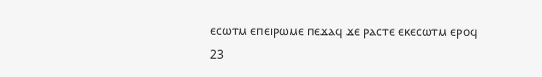ⲉⲥⲱⲧⲙ ⲉⲡⲉⲓⲣⲱⲙⲉ ⲡⲉϫⲁϥ ϫⲉ ⲣⲁⲥⲧⲉ ⲉⲕⲉⲥⲱⲧⲙ ⲉⲣⲟϥ
23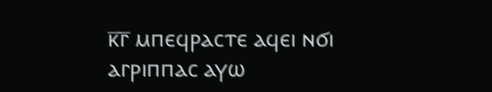ⲕ̅ⲅ̅ ⲙⲡⲉϥⲣⲁⲥⲧⲉ ⲁϥⲉⲓ ⲛϭⲓ ⲁⲅⲣⲓⲡⲡⲁⲥ ⲁⲩⲱ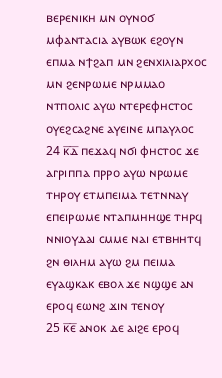ⲃⲉⲣⲉⲛⲓⲕⲏ ⲙⲛ ⲟⲩⲛⲟϭ ⲙⲫⲁⲛⲧⲁⲥⲓⲁ ⲁⲩⲃⲱⲕ ⲉϩⲟⲩⲛ ⲉⲡⲙⲁ ⲛϯϩⲁⲡ ⲙⲛ ϩⲉⲛⲭⲓⲗⲓⲁⲣⲭⲟⲥ ⲙⲛ ϩⲉⲛⲣⲱⲙⲉ ⲛⲣⲙⲙⲁⲟ ⲛⲧⲡⲟⲗⲓⲥ ⲁⲩⲱ ⲛⲧⲉⲣⲉⲫⲏⲥⲧⲟⲥ ⲟⲩⲉϩⲥⲁϩⲛⲉ ⲁⲩⲉⲓⲛⲉ ⲙⲡⲁⲩⲗⲟⲥ
24 ⲕ̅ⲇ̅ ⲡⲉϫⲁϥ ⲛϭⲓ ⲫⲏⲥⲧⲟⲥ ϫⲉ ⲁⲅⲣⲓⲡⲡⲁ ⲡⲣⲣⲟ ⲁⲩⲱ ⲛⲣⲱⲙⲉ ⲧⲏⲣⲟⲩ ⲉⲧⲙⲡⲉⲓⲙⲁ ⲧⲉⲧⲛⲛⲁⲩ ⲉⲡⲉⲓⲣⲱⲙⲉ ⲛⲧⲁⲡⲙⲏⲏϣⲉ ⲧⲏⲣϥ ⲛⲛⲓⲟⲩⲇⲁⲓ ⲥⲙⲙⲉ ⲛⲁⲓ ⲉⲧⲃⲏⲏⲧϥ ϩⲛ ⲑⲓⲗⲏⲙ ⲁⲩⲱ ϩⲙ ⲡⲉⲓⲙⲁ ⲉⲩⲁϣⲕⲁⲕ ⲉⲃⲟⲗ ϫⲉ ⲛϣϣⲉ ⲁⲛ ⲉⲣⲟϥ ⲉⲱⲛϩ ϫⲓⲛ ⲧⲉⲛⲟⲩ
25 ⲕ̅ⲉ̅ ⲁⲛⲟⲕ ⲇⲉ ⲁⲓϩⲉ ⲉⲣⲟϥ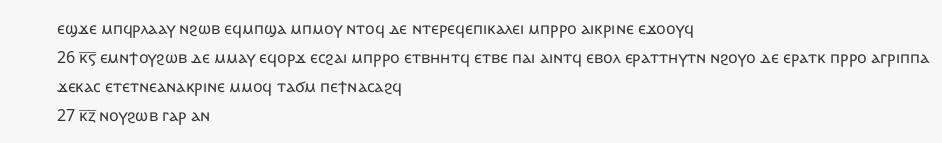ⲉϣϫⲉ ⲙⲡϥⲣⲗⲁⲁⲩ ⲛϩⲱⲃ ⲉϥⲙⲡϣⲁ ⲙⲡⲙⲟⲩ ⲛⲧⲟϥ ⲇⲉ ⲛⲧⲉⲣⲉϥⲉⲡⲓⲕⲁⲗⲉⲓ ⲙⲡⲣⲣⲟ ⲁⲓⲕⲣⲓⲛⲉ ⲉϫⲟⲟⲩϥ
26 ⲕ̅ⲋ̅ ⲉⲙⲛϯⲟⲩϩⲱⲃ ⲇⲉ ⲙⲙⲁⲩ ⲉϥⲟⲣϫ ⲉⲥϩⲁⲓ ⲙⲡⲣⲣⲟ ⲉⲧⲃⲏⲏⲧϥ ⲉⲧⲃⲉ ⲡⲁⲓ ⲁⲓⲛⲧϥ ⲉⲃⲟⲗ ⲉⲣⲁⲧⲧⲏⲩⲧⲛ ⲛϩⲟⲩⲟ ⲇⲉ ⲉⲣⲁⲧⲕ ⲡⲣⲣⲟ ⲁⲅⲣⲓⲡⲡⲁ ϫⲉⲕⲁⲥ ⲉⲧⲉⲧⲛⲉⲁⲛⲁⲕⲣⲓⲛⲉ ⲙⲙⲟϥ ⲧⲁϭⲙ ⲡⲉϯⲛⲁⲥⲁϩϥ
27 ⲕ̅ⲍ̅ ⲛⲟⲩϩⲱⲃ ⲅⲁⲣ ⲁⲛ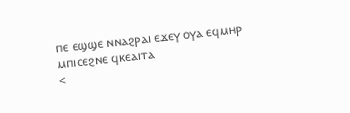ⲡⲉ ⲉϣϣⲉ ⲛⲛⲁϩⲣⲁⲓ ⲉϫⲉⲩ ⲟⲩⲁ ⲉϥⲙⲏⲣ ⲙⲡⲓⲥⲉϩⲛⲉ ϥⲕⲉⲁⲓⲧⲁ
<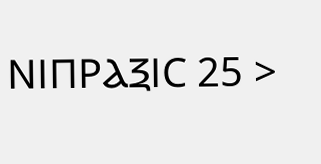ⲚⲒⲠⲢⲀⲜⲒⲤ 25 >